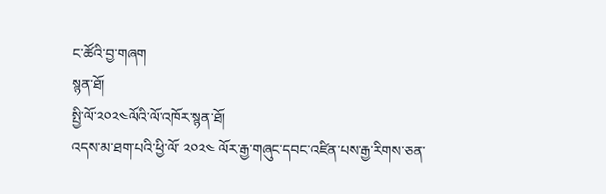ང་ཚོའི་བྱ་གཞག
སྙན་ཐོ།
སྤྱི་ལོ་༢༠༢༤ལོའི་ལོ་འཁོར་སྙན་ཐོ།
འདས་མ་ཐག་པའི་ཕྱི་ལོ་ ༢༠༢༤ ལོར་རྒྱ་གཞུང་དབང་འཛིན་པས་རྒྱ་རིགས་ཅན་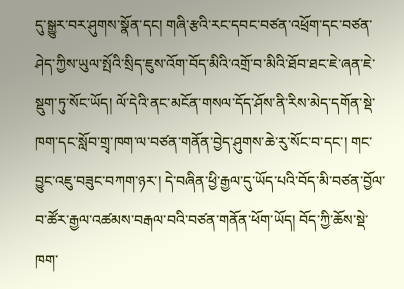དུ་སྒྱུར་བར་ཤུགས་སྣོན་དང། གཞི་རྩའི་རང་དབང་བཙན་འཕྲོག་དང་བཙན་ཤེད་ཀྱིས་ཡུལ་སྤོའི་སྲིད་ཇུས་འོག་བོད་མིའི་འགྲོ་བ་མིའི་ཐོབ་ཐང་ཇེ་ཞན་ཇེ་སྡུག་ཏུ་སོང་ཡོད། ལོ་དེའི་ནང་མངོན་གསལ་དོད་ཤོས་ནི་རིས་མེད་དགོན་སྡེ་ཁག་དང་སློབ་གྲྭ་ཁག་ལ་བཙན་གནོན་བྱེད་ཤུགས་ཆེ་རུ་སོང་བ་དང་། གང་བྱུང་འཇུ་བཟུང་བཀག་ཉར་། དེ་བཞིན་ཕྱི་རྒྱལ་དུ་ཡོད་པའི་བོད་མི་བཙན་བྱོལ་བ་ཚོར་རྒྱལ་འཚམས་བརྒལ་བའི་བཙན་གནོན་ཕོག་ཡོད། བོད་ཀྱི་ཆོས་སྡེ་ཁག་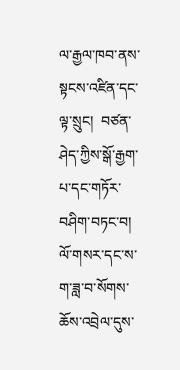ལ་རྒྱལ་ཁབ་ནས་སྟངས་འཛིན་དང་ལྟ་སྲུང།  བཙན་ཤེད་ཀྱིས་སྒོ་རྒྱག་པ་དང་གཏོར་བཤིག་བཏང་བ།  ལོ་གསར་དང་ས་ག་ཟླ་བ་སོགས་ཆོས་འབྲེལ་དུས་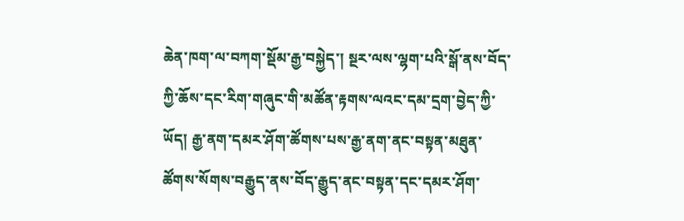ཆེན་ཁག་ལ་བཀག་སྡོམ་རྒྱ་བསྐྱེད་། སྔར་ལས་ལྷག་པའི་སྒོ་ནས་བོད་ཀྱི་ཆོས་དང་རིག་གཞུང་གི་མཚོན་རྟགས་ལའང་དམ་དྲག་བྱེད་ཀྱི་ཡོད། རྒྱ་ནག་དམར་ཤོག་ཚོགས་པས་རྒྱ་ནག་ནང་བསྟན་མཐུན་ཚོགས་སོགས་བརྒྱུད་ནས་བོད་རྒྱུད་ནང་བསྟན་དང་དམར་ཤོག་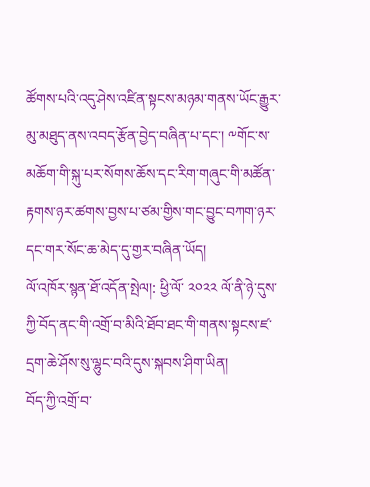ཚོགས་པའི་འདུ་ཤེས་འཛིན་སྟངས་མཉམ་གནས་ཡོང་རྒྱུར་མུ་མཐུད་ནས་འབད་རྩོན་བྱེད་བཞིན་པ་དང་། ༸གོང་ས་མཆོག་གི་སྐུ་པར་སོགས་ཆོས་དང་རིག་གཞུང་གི་མཚོན་རྟགས་ཉར་ཚགས་བྱས་པ་ཙམ་གྱིས་གང་བྱུང་བཀག་ཉར་དང་གར་སོང་ཆ་མེད་དུ་གྱར་བཞིན་ཡོད།
ལོ་འཁོར་སྙན་ཐོ་འདོན་སྤེལ།: ཕྱི་ལོ་ ༢༠༢༢ ལོ་ནི་ཉེ་དུས་ཀྱི་བོད་ནང་གི་འགྲོ་བ་མིའི་ཐོབ་ཐང་གི་གནས་སྟངས་ཛ་དྲག་ཆེ་ཤོས་སུ་ལྷུང་བའི་དུས་སྐབས་ཤིག་ཡིན།
བོད་ཀྱི་འགྲོ་བ་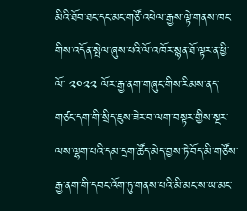མིའི་ཐོབ་ཐང་དང་མང་གཙོ་འཕེལ་རྒྱས་ལྟེ་གནས་ཁང་གིས་འདོན་སྤེལ་ཞུས་པའི་ལོ་འཁོར་སྙན་ཐོ་ལྟར་ན་ཕྱི་ལོ་ ༢༠༢༢ ལོར་རྒྱ་ནག་གཞུང་གིས་རིམས་ནད་གཙང་དག་གི་སྲིད་ཇུས་ཟེར་བ་ལག་བསྟར་གྱིས་སྔར་ལས་ལྷག་པའི་དམ་དྲག་ཚོད་མེད་བྱས་ཏེ་བོད་མི་གཙོས་རྒྱ་ནག་གི་དབང་འོག་ཏུ་གནས་པའི་མི་མང་ས་ཡ་མང་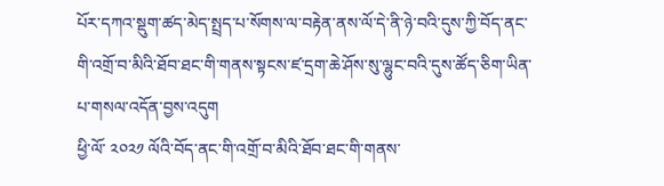པོར་དཀའ་སྡུག་ཚད་མེད་སྤྲད་པ་སོགས་ལ་བརྟེན་ནས་ལོ་དེ་ནི་ཉེ་བའི་དུས་ཀྱི་བོད་ནང་གི་འགྲོ་བ་མིའི་ཐོབ་ཐང་གི་གནས་སྟངས་ཛ་དྲག་ཆེ་ཤོས་སུ་ལྷུང་བའི་དུས་ཚོད་ཅིག་ཡིན་པ་གསལ་འདོན་བྱས་འདུག
ཕྱི་ལོ་ ༢༠༢༡ ལོའི་བོད་ནང་གི་འགྲོ་བ་མིའི་ཐོབ་ཐང་གི་གནས་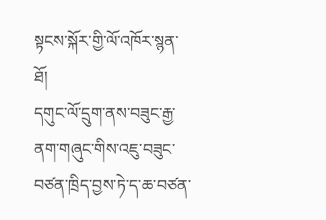སྟངས་སྐོར་གྱི་ལོ་འཁོར་སྙན་ཐོ།
དགུང་ལོ་དྲུག་ནས་བཟུང་རྒྱ་ནག་གཞུང་གིས་འཇུ་བཟུང་བཙན་ཁྲིད་བྱས་ཏེ་ད་ཆ་བཙན་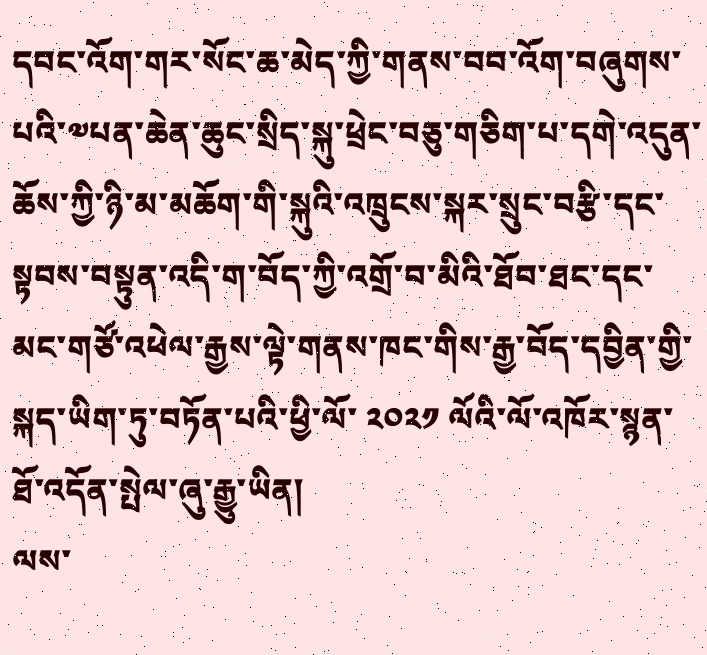དབང་འོག་གར་སོང་ཆ་མེད་ཀྱི་གནས་བབ་འོག་བཞུགས་པའི་༧པན་ཆེན་ཆུང་སྲིད་སྐུ་ཕྲེང་བཅུ་གཅིག་པ་དགེ་འདུན་ཆོས་ཀྱི་ཉི་མ་མཆོག་གི་སྐུའི་འཁྲུངས་སྐར་སྲུང་བརྩི་དང་སྟབས་བསྟུན་འདི་ག་བོད་ཀྱི་འགྲོ་བ་མིའི་ཐོབ་ཐང་དང་མང་གཙོ་འཕེལ་རྒྱས་ལྟེ་གནས་ཁང་གིས་རྒྱ་བོད་དབྱིན་གྱི་སྐད་ཡིག་ཏུ་བཏོན་པའི་ཕྱི་ལོ་ ༢༠༢༡ ལོའི་ལོ་འཁོར་སྙན་ཐོ་འདོན་སྤེལ་ཞུ་རྒྱུ་ཡིན།
ལས་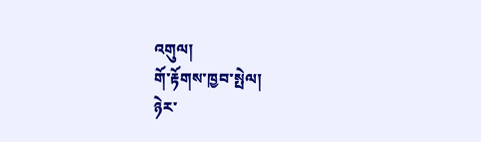འགུལ།
གོ་རྟོགས་ཁྱབ་སྤེལ།
ཉེར་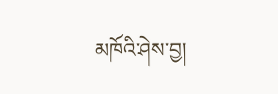མཁོའི་ཤེས་བྱ།